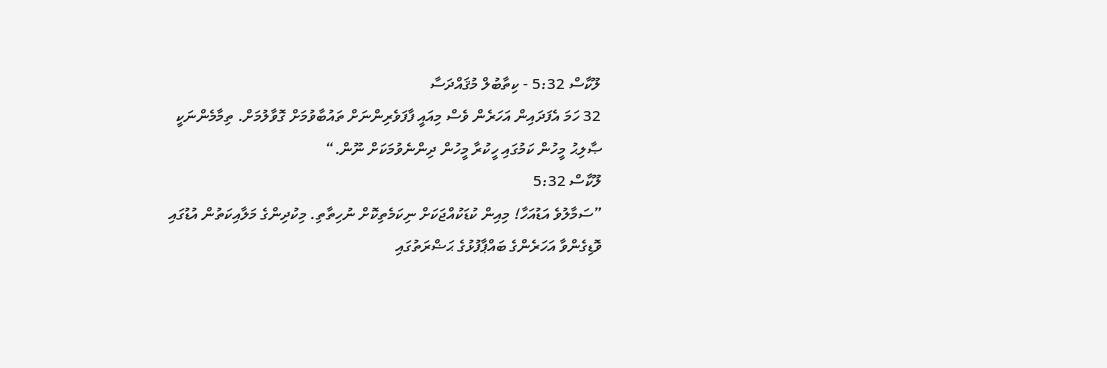ލޫކާސް 5:32 - ކިތާބުލް މުޤައްދަސާ
32 ހަމަ އެފަދައިން އަހަރެން ވެސް މިއައީ ފާފަވެރިންނަށް ތައުބާވުމަށް ގޮވާލުމަށް. ތިމާމެންނަކީ ޞާލިޙު މީހުން ކަމުގައި ހީކުރާ މީހުން ދިންނެވުމަކަށް ނޫން.“
ލޫކާސް 5:32
”ސަމާލުވެ އަޑުއަހާ! މިއިން ކުޑަކުއްޖަކަށް ނިކަމެތިކޮށް ނުހިތާތި. މިކުދިންގެ މަލާއިކަތުން އުޑުގައި ވޮޑިގެންވާ އަހަރެންގެ ބައްޕާފުޅުގެ ޙަޟްރަތުގައި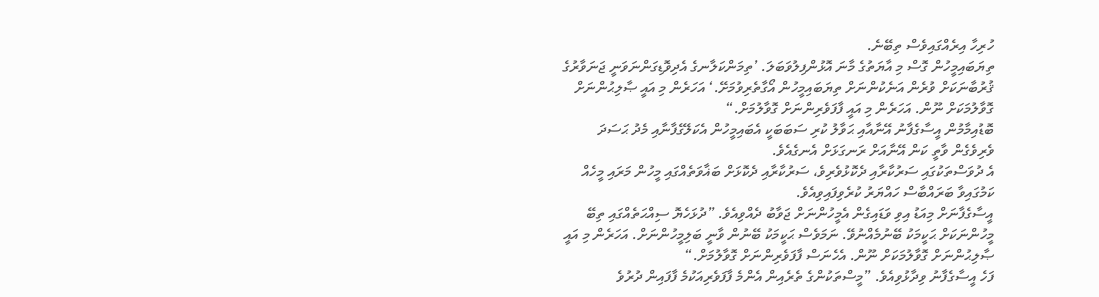ހުރިހާ އިރެއްގައިވެސް ތިބޭނެ.
ތިޔަބައިމީހުން ގޮސް މި އާޔަތުގެ މާނަ އޮޅުންފިލުވަބަލަ. ’ތިމަންކަލާނގެ އެދިވޮޑިގަންނަވަނީ ޖަނަވާރުގެ ޤުރުބާނަކަށް ވުރެން އަނެކުންނަށް ތިޔަބައިމީހުން އޯގާތެރިވުމަށޭ.‘ އަހަރެން މި އައީ ޞާލިޙުންނަށް ގޮވާލުމަކަށް ނޫން. އަހަރެން މި އައީ ފާފަވެރިންނަށް ގޮވާލުމަށް.“
ބޮޑުއިމާމުން އީސާގެފާނު އޭނާއާއި ޙަވާލު ކުރި ސަބަބަކީ އެބައިމީހުން އެކަލޭގެފާނާއި މެދު ޙަސަދަ ވެރިވެގެން ވާތީ ކަން އޭނާއަށް ރަނގަޅަށް އެނގެއެވެ.
އެ ދުވަސްތަކުގައި ސަރުކާރާއި ދެކޮޅުވެރިވެ، ސަރުކާރާއި ދެކޮޅަށް ބަޣާވަތެއްގައި މީހުން މަރައި މީހެއް ކަމުގައިވާ ބަރައްބާސް ހައްޔަރު ކުރެވިފައިވިއެވެ.
އީސާގެފާނަށް މިއަޑު އިވި ވަޑައިގެން އެމީހުންނަށް ޖަވާބު ދެއްވިއެވެ. ”ދުޅަހެޔޮ ސިއްޙަތެއްގައި ތިބޭ މީހުންނަކަށް ޙަކީމަކު ބޭނުމެއްނުވޭ. ނަމަވެސް ޙަކީމަކު ބޭނުން ވާނީ ބަލިމީހުންނަށް. އަހަރެން މި އައީ ޞާލިޙުންނަށް ގޮވާލުމަކަށް ނޫން. އެހެނަސް ފާފަވެރިންނަށް ގޮވާލުމަށް.“
ފަހެ އީސާގެފާނު ވިދާޅުވިއެވެ. ”މީސްތަކުންގެ ތެރެއިން އެންމެ ފާފަވެރިއަކުމެ ފާފައިން ދުރުވެ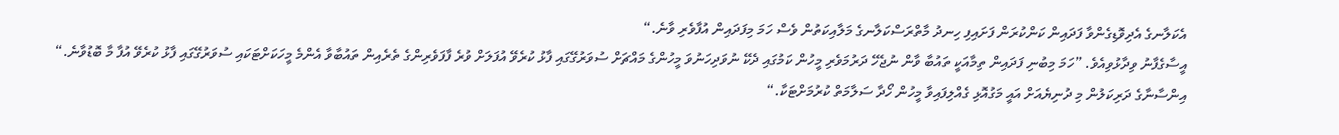އެކަލާނގެ އެދިވޮޑިގެންވާ ފަދައިން ކަންކުރަން ފަށައިފި ހިނދު މާތްރަސްކަލާނގެ މަލާއިކަތުން ވެސް ހަމަ މިފަދައިން އުފާވެރި ވާނެ.“
އީސާގެފާނު ވިދާޅުވިއެވެ. ”ހަމަ މިބުނި ފަދައިން ތިމާއަކީ ތައުބާ ވާން ނުޖެހޭ ދަރުމަވެރި މީހުން ކަމުގައި ދެކޭ ނުވަދިހަނުވަ މީހުންގެ މައްޗަށް ސުވަރުގޭގައި ފާޅު ކުރެވޭ އުފަލަށް ވުރެ ފާފަވެރިންގެ ތެރެއިން ތައުބާވާ އެންމެ މީހަކަށްޓަކައި ސުވަރުގޭގައި ފާޅު ކުރެވޭ އުފާ މާ ބޮޑުވާނެ.“
އިންސާނާގެ ދަރިކަލުން މި ދުނިޔެއަށް އައީ މަގުއޮޅި ގެއްލިފައިވާ މީހުން ހޯދާ ސަލާމަތް ކުރުމަށްޓަކާ.“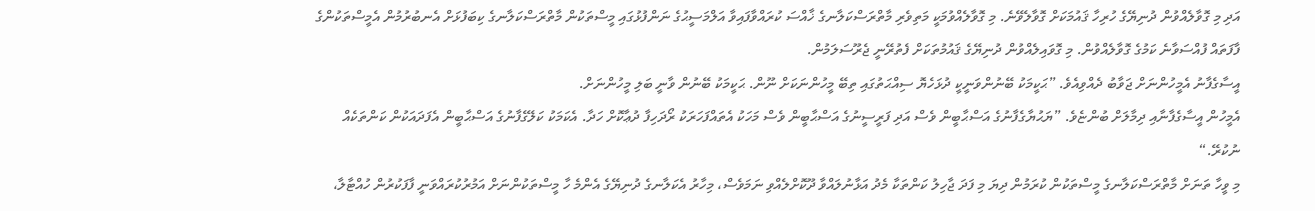އަދި މި ގޮވާލެއްވުން ދުނިޔޭގެ ހުރިހާ ޤައުމަކަށް ގޮވާލެވޭނެ. މި ގޮވާލެއްވުމަކީ މަތިވެރި މާތްރަސްކަލާނގެ ޚާއްސަ ކުރައްވާފައިވާ އަލްމަސީޙުގެ ނަންފުޅުގައި މީސްތަކުން މާތްރަސްކަލާނގެ ކިބަފުޅަށް އެނބުރުމުން އެމީސްތަކުންގެ ފާފަތައް ފުއްސަވާނެ ކަމުގެ ގޮވާލެއްވުން. މި ގޮވައިލެއްވުން ދުނިޔޭގެ ޤައުމުތަކަށް ފެތުރޭނީ ޖެރޫސަލަމުން.
އީސާގެފާނު އެމީހުންނަށް ޖަވާބު ދެއްވިއެވެ. ”ޙަކީމަކު ބޭނުންވަނީކީ ދުޅަހެޔޮ ސިއްޙަތުގައި ތިބޭ މީހުންނަކަށް ނޫން. ޙަކީމަކު ބޭނުން ވާނީ ބަލި މީހުންނަށް.
އެމީހުން އީސާގެފާނާއި ދިމާލަށް ބުންޏެވެ. ”ޔަޙުޔާގެފާނުގެ އަސްޙާބީން ވެސް އަދި ފަރީސީނުގެ އަސްޙާބީން ވެސް މަހަކު އެތައްފަހަރަކު ރޯދަހިފާ ދުޢާކޮށް ހަދާ. އެކަމަކު ކަލޭގެފާނުގެ އަސްޙާބީން އެފަދައަކުން ކަންތަކެއް ނުކުރޭ.“
މި ވީހާ ތަނަށް މާތްރަސްކަލާނގެ މީސްތަކުން ކުރަމުން ދިޔަ މި ފަދަ ޖާހިލު ކަންތަކާ މެދު އަޅާނުލައްވާ ދޫކޮށްލެއްވި ނަމަވެސް، މިހާރު އެކަލާނގެ ދުނިޔޭގެ އެންމެ ހާ މީސްތަކުންނަށް އަމުރުކުރައްވަނީ ފާފަކުރުން ހުއްޓާލާ،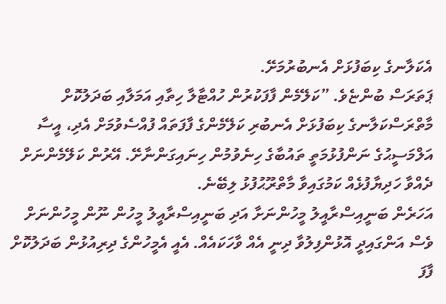އެކަލާނގެ ކިބަފުޅަށް އެނބުރުމަށޭ.
ޕަތަރަސް ބުންޏެވެ. ”ކަލޭމެން ފާފަކުރުން ހުއްޓާލާ ހިތާއި އަމަލާއި ބަދަލުކޮށް މާތްރަސްކަލާނގެ ކިބަފުޅަށް އެނބުރި ކަލޭމެންގެ ފާފަތައް ފުއްސެވުމަށް އެދި، އީސާ އަލްމަސީޙުގެ ނަންފުޅުމަތީ ތައުބާގެ ހިނެވުމުން ހިނައިގަންނާށޭ. އޭރުން ކަލޭމެންނަށް ދެއްވާ ހަދިޔާފުޅެއް ކަމުގައިވާ މާތްރޫޙުފުޅު ލިބޭނެ.
އަހަރެން ބަނީއިސްރާއީލު މީހުންނަށާ އަދި ބަނީއިސްރާއީލު މީހުން ނޫން މީހުންނަށް ވެސް އަންގައިދީ އޮޅުންފިލުވާ ދިނީ އެއް ވާހަކައެއް. އެއީ އެމީހުންގެ ދިރިއުޅުން ބަދަލުކޮށް ފާފަ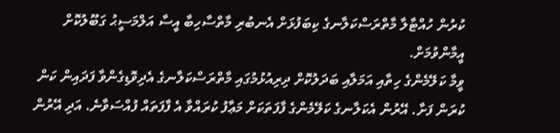ކުރުން ހުއްޓާލާ މާތްރަސްކަލާނގެ ކިބަފުޅަށް އެނބުރި މާތްސާހިބާ އީސާ އަލްމަސީޙު ގަބޫލުކޮށް އީމާންވުމަށް.
ވީމާ ކަލޭމެންގެ ހިތާއި އަމަލާއި ބަދަލުކޮށް ދިރިއުޅުމުގައި މާތްރަސްކަލާނގެ އެދިވޮޑިގެންވާ ފަދައިން ކަން ކުރަން ފަށާ. އޭރުން އެކަލާނގެ ކަލޭމެންގެ ފާފަތަކަށް މަޢާފު ކުރައްވާ އެ ފާފަތައް ފުއްސަވާނެ. އަދި އޭރުން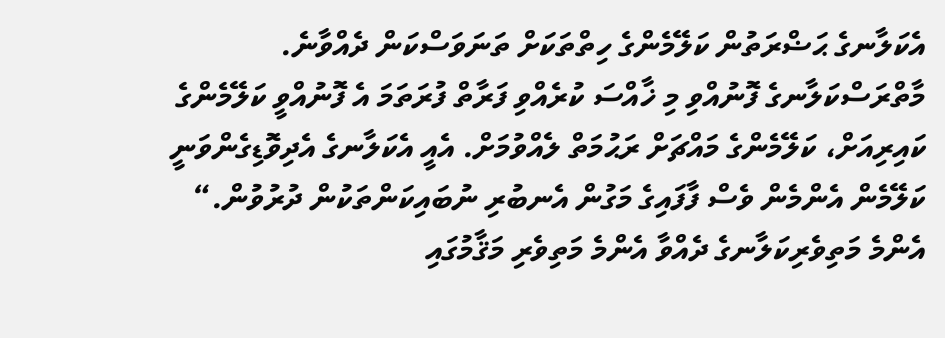އެކަލާނގެ ޙަޟްރަތުން ކަލޭމެންގެ ހިތްތަކަށް ތަނަވަސްކަން ދެއްވާނެ.
މާތްރަސްކަލާނގެ ފޮނުއްވި މި ޚާއްސަ ކުރެއްވި ފަރާތް ފުރަތަމަ އެ ފޮނުއްވީ ކަލޭމެންގެ ކައިރިއަށް، ކަލޭމެންގެ މައްޗަށް ރަޙުމަތް ލެއްވުމަށް. އެއީ އެކަލާނގެ އެދިވޮޑިގެންވަނީ ކަލޭމެން އެންމެން ވެސް ފާފައިގެ މަގުން އެނބުރި ނުބައިކަންތަކުން ދުރުވުން.“
އެންމެ މަތިވެރިކަލާނގެ ދެއްވާ އެންމެ މަތިވެރި މަޤާމުގައި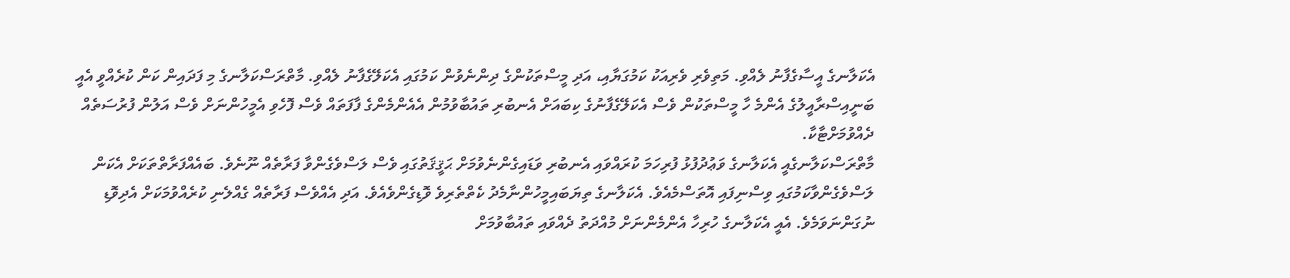އެކަލާނގެ އީސާގެފާނު ލެއްވި. މަތިވެރި ވެރިއަކު ކަމުގަޔާއި، އަދި މީސްތަކުންގެ ދިންނެވުން ކަމުގައި އެކަލޭގެފާނު ލެއްވި. މާތްރަސްކަލާނގެ މި ފަދައިން ކަން ކުރެއްވީ އެއީ ބަނީއިސްރާއީލުގެ އެންމެ ހާ މީސްތަކުން ވެސް އެކަލޭގެފާނުގެ ކިބައަށް އެނބުރި ތައުބާވުމުން އެއެންމެންގެ ފާފަތައް ވެސް ފޮހެވި އެމީހުންނަށް ވެސް އަލުން ފުރުސަތެއް ދެއްވުމަށްޓާކާ.
މާތްރަސްކަލާނގެއީ އެކަލާނގެ ވަޢުދުފުޅު ފުރިހަމަ ކުރައްވައި އެނބުރި ވަޑައިގެންނެވުމަށް ޙަޤީޤަތުގައި ވެސް ލަސްވެގެންވާ ފަރާތެއް ނޫނެވެ. ބައެއްފަރާތްތަކަށް އެކަން ލަސްވެގެންވާކަމުގައި ވިސްނިފައި އޮތަސްމެއެވެ. އެކަލާނގެ ތިޔަބައިމީހުންނާމެދު ކެތްތެރިވެ ވޮޑިގެންވެއެވެ. އަދި އެއްވެސް ފަރާތެއް ގެއްލެނި ކުރެއްވުމަކަށް އެދިވޮޑި ނުގަންނަވަމެވެ. އެއީ އެކަލާނގެ ހުރިހާ އެންމެންނަށް މުއްދަތު ދެއްވައި ތައުބާވުމަށް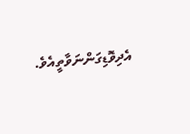އެދިވޮޑިގަންނަވާތީއެވެ.